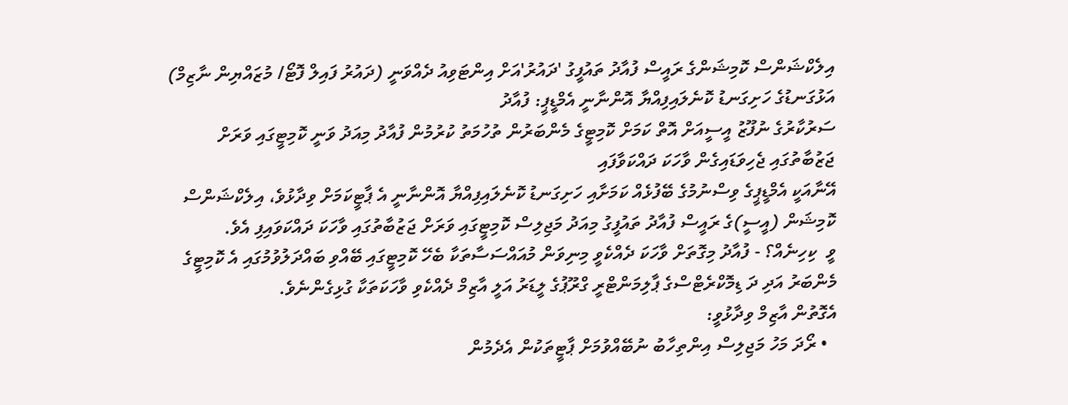އިލެކްޝަންސް ކޮމިޝަންގެ ރައީސް ފުއާދު ތައުފީގު 'ދައުރު'އަށް އިންޓަވިއު ދެއްވަނީ (ދައުރު ފައިލް ފޮޓޯ/ މުޒައްޔިން ނާޒިމް)
އަޅުގަނޑުގެ ހަށިގަނޑު ކޮނެލައިފިއްޔާ އޮންނާނީ އެމްޑީޕީ: ފުއާދު
ސަރުކާރުގެ ނުފޫޒު އީސީއަށް އޮތް ކަމަށް ކޮމިޓީގެ މެންބަރުން ތުހުމަތު ކުރުމުން ފުއާދު މިއަދު ވަނީ ކޮމިޓީގައި ވަރަށް ޖަޒުބާތުގައި ޖެހިވަޑައިގެން ވާހަކަ ދައްކަވާފައި
އޭނާއަކީ އެމްޑީޕީގެ ވިސްނުމުގެ ބޭފުޅެއް ކަމަށާއި ހަށިގަނޑު ކޮނެލައިފިއްޔާ އޮންނާނީ އެ ޕާޓީކަމަށް ވިދާޅުވެ، އިލެކްޝަންސް ކޮމިޝަން (އީސީ)ގެ ރައީސް ފުއާދު ތައުފީގު މިއަދު މަޖިލިސް ކޮމިޓީގައި ވަރަށް ޖަޒުބާތުގައި ވާހަކަ ދައްކަވައިފި އެވެ.
ވީ  ކިހިނެއް؟ - ފުއާދު މިގޮތަށް ވާހަކަ ދެއްކެވީ މިނިވަން މުއައްސަސާތަކާ ބެހޭ ކޮމިޓީގައި ބޭއްވި ބައްދަލުވުމުގައި އެ ކޮމިޓީގެ މެންބަރު އަދި ދަ ޑިމޮކްރެޓްސްގެ ޕާލިމަންޓްރީ ގްރޫޕުގެ ލީޑަރު އަލީ އާޒިމް ދެއްކެވި ވާހަކަތަކާ ގުޅިގެންނެވެ.
އެގޮތުން އާޒިމް ވިދާޅުވީ:
  • ރޯދަ މަހު މަޖިލިސް އިންތިހާބު ނުބޭއްވުމަށް ޕާޓީތަކުން އެދެމުން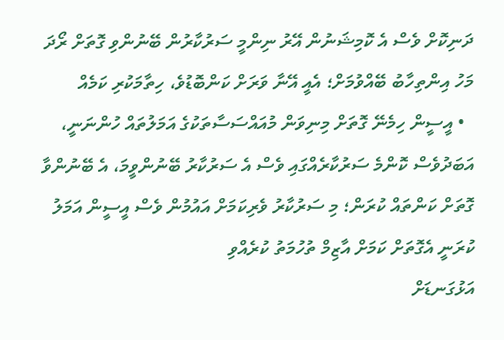ދަނިކޮށް ވެސް އެ ކޮމިޝަނުން އޭރު ނިންމީ ސަރުކާރުން ބޭނުންވި ގޮތަށް ރޯދަ މަހު އިންތިހާބު ބޭއްވުމަށް؛ އެއީ އޭނާ ވަރަށް ކަންބޮޑުވެ، ހިތާމަކުރި ކަމެއް
  • އީސީން ހިމެނޭ ގޮތަށް މިނިވަން މުއައްސަސާތަކުގެ އަމަލުތައް ހުންނަނީ، އަބަދުވެސް ކޮންމެ ސަރުކާރެއްގައި ވެސް އެ ސަރުކާރު ބޭނުންވީމަ، އެ ބޭނުންވާ ގޮތަށް ކަންތައް ކުރަން؛ މި ސަރުކާރު ވެރިކަމަށް އައުމުން ވެސް އީސީން އަމަލު ކުރަނީ އެގޮތަށް ކަމަށް އާޒިމް ތުހުމަތު ކުރެއްވި
އަޅުގަނޑަށް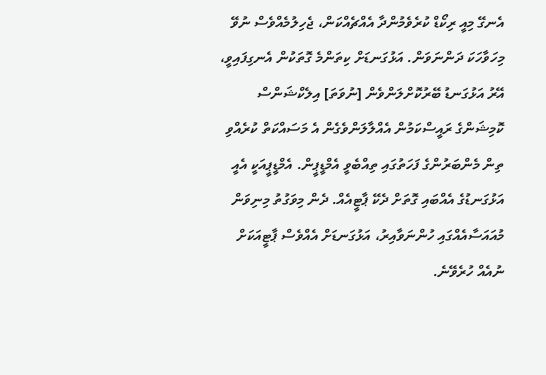އެނގޭ މިއީ ރިކޯޑް ކުރެވެމުންދާ އެއްޗެއްކަން، ޖެހިލުމެއްވެސް ނުވޭ މިހަވާހަކަ ދަންނަވަން. އަޅުގަނޑަށް ކިތަންމެ ގޮތަކުން އެނގިފައިވީ، އޭރު އަޅުގަނޑު ބޭރުކޮށްލަންވެން [ނުވަތަ] އިލެކްޝަންސް ކޮމިޝަންގެ ރައީސްކަމުން އެއްލާލަންވެގެން އެ މަސައްކަތް ކުރެއްވި ތިން މެންބަރުންގެ ފަހަތުގައި ތިއްބެވީ އެމްޑީޕީން. އެމްޑީޕީއަކީ އެއީ އަޅުގަނޑުގެ އެއްބައި ގޮތަށް ދެކޭ ޕާޓީއެއް. ދެން މިވަގުތު މިނިވަން މުއައަސާއެއްގައި ހުންނަވާއިރު، އަޅުގަނޑަށް އެއްވެސް ޕާޓީއަކަށް ނުއެއް ހުރެވޭނެ.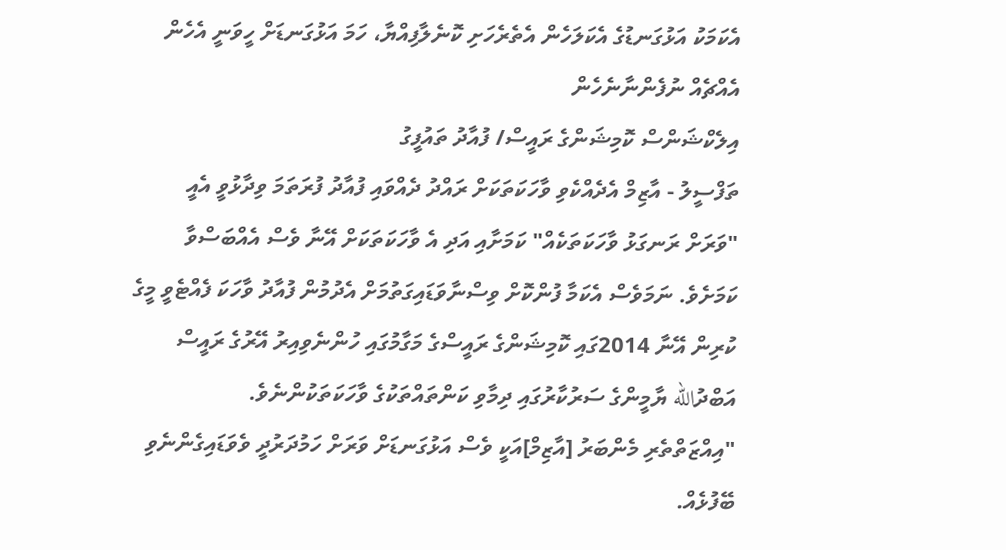އެކަމަކު އަޅުގަނޑުގެ އެކަލަހެން އެތެރެހަށި ކޮނެލާފިއްޔާ، ހަމަ އަޅުގަނޑަށް ހީވަނީ އެހެން އެއްޗެއް ނުފެންނާނެހެން
އިލެކްޝަންސް ކޮމިޝަންގެ ރައީސް/ ފުއާދު ތައުފީގު
ތަފްސީލު - އާޒިމް އެދެއްކެވި ވާހަކަތަކަށް ރައްދު ދެއްވައި ފުއާދު ފުރަތަމަ ވިދާޅުވީ އެއީ "ވަރަށް ރަނގަޅު ވާހަކަތަކެއް" ކަމަށާއި އަދި އެ ވާހަކަތަކަށް އޭނާ ވެސް އެއްބަސްވާ ކަމަށެވެ. ނަމަވެސް އެކަމާ ފުންކޮށް ވިސްނާވަޑައިގަތުމަށް އެދުމުން ފުއާދު ވާހަކަ ފެއްޓެވީ މީގެ ކުރިން އޭނާ 2014ގައި ކޮމިޝަންގެ ރައީސްގެ މަގާމުގައި ހުންނެވިއިރު އޭރުގެ ރައީސް އަބްދުالله ޔާމީންގެ ސަރުކާރުގައި ދިމާވި ކަންތައްތަކުގެ ވާހަކަތަކުންނެވެ.
"އިއްޒަތްތެރި މެންބަރު [އާޒިމް]އަކީ ވެސް އަޅުގަނޑަށް ވަރަށް ހަމުދަރުދީ ވެވަޑައިގެންނެވި ބޭފުޅެއް.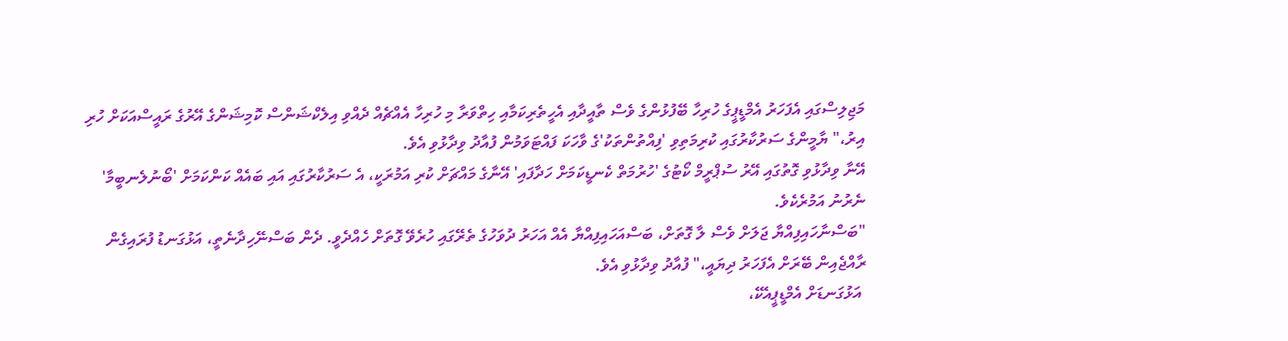މަޖިލިސްގައި އެފަހަރު އެމްޑީޕީގެ ހުރިހާ ބޭފުޅުންގެ ވެސް ތާއީދާއި އެހީތެރިކަމާއި ހިތްވަރާ މި ހުރިހާ އެއްޗެއް ދެއްވި އިލެކްޝަންސް ކޮމިޝަންގެ އޭރުގެ ރައީސްއަކަށް ހުރި އިރު،" ޔާމީންގެ ސަރުކާރުގައި ކުރިމަތިވި 'ފިއްތުންތަކު'ގެ ވާހަކަ ފައްޓަވަމުން ފުއާދު ވިދާޅުވި އެވެ.
އޭނާ ވިދާޅުވި ގޮތުގައި އޭރު ސުޕްރީމް ކޯޓުގެ 'ހުރުމަތް ކެނޑީކަމަށް ހަދާފައި' އޭނާގެ މައްޗަށް ކުރި އަމުރަކީ، އެ ސަރުކާރުގައި އައި ބައެއް ކަންކަމަށް 'ބޯނުލެނބީމާ' ނެރުނު އަމުރެކެވެ.
"ބަސްނާހައިފިއްޔާ ޖަލަށް ވެސް ލާ ގޮތަށް، ބަސްއަހައިފިއްޔާ އެއް އަހަރު ދުވަހުގެ ތެރޭގައި ހުރެވޭ ގޮތަށް ހެއްދެވީ. ދެން ބަސްނޭހިދާނެތީ، އަޅުގަނޑު ފުރައިގެން ރާއްޖެއިން ބޭރަށް އެފަހަރު ދިޔައީ،" ފުއާދު ވިދާޅުވި އެވެ.
 އަޅުގަނޑަށް އެމްޑީޕީއެކޭ،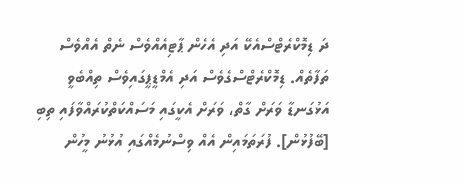ދަ ޑިމޮކްރެޓްސްއެކޭ އަދި އެހެން ޕާޓިއެއްވެސް ނެތް އެއްވެސް ތަފާތެއް. ޑިމޮކްރެޓްސްގެވެސް އަދި އެމްޑީޕީގައިވެސް ތިއްބެވީ އަޅުގަނޑާ ވަރަށް ގާތް، ވަރަށް އެކީގައި މަސައްކަތްކުރައްވާފައި ތިބި [ބޭފުޅުން]. ފުރަތަމައިން އެއް ވިސްނުމެއްގައި އުޅުނު މީހުން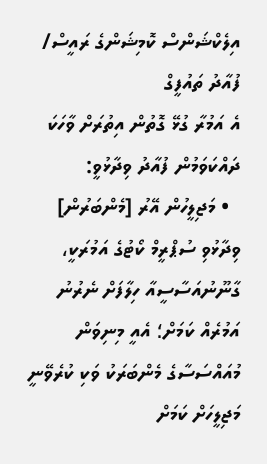އިލެކްޝަންސް ކޮމިޝަންގެ ރައީސް/ ފުއާދު ތައުފީގް
އެ އަމުރާ ގުޅޭ ގޮތުން އިތުރަށް ވާހަކަ ދައްކަވަމުން ފުއާދު ވިދާޅުވީ:
  • މަޖިލީހުން އޭރު [މެންބަރުން] ވިދާޅުވި ސުޕްރީމް ކޯޓުގެ އަމުރަކީ، ގާނޫނުއަސާސީއާ ހިލާފަށް ނެރުނު އަމުރެއް ކަމަށް؛ އެއީ މިނިވަން މުއައްސަސާގެ މެންބަރަކު ވަކި ކުރެވޭނީ މަޖިލީހަށް ކަމަށް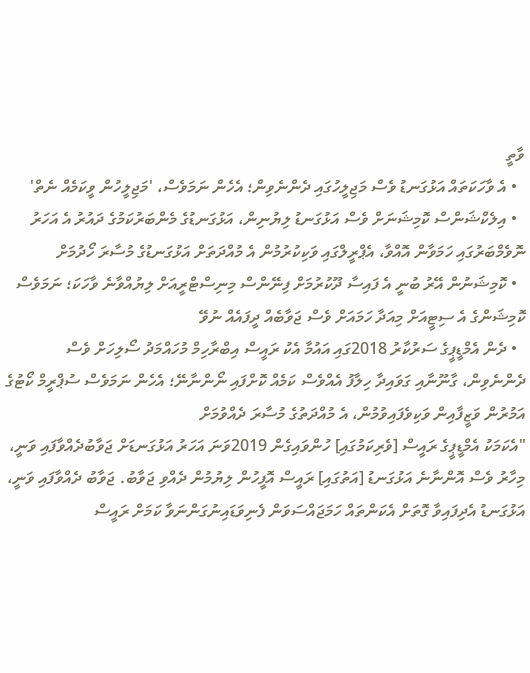ވާތީ
  • އެ ވާހަކަތައް އަޅުގަނޑު ވެސް މަޖިލީހުގައި ދެންނެވިން؛ އެހެން ނަމަވެސް، 'މަޖިލީހުން ވީކަމެއް ނެތް'
  • އިލެކްޝަންސް ކޮމިޝަނަށް ވެސް އަޅުގަނޑު ލިޔުނިން، އަޅުގަނޑުގެ މެންބަރުކަމުގެ ދައުރު އެ އަހަރު ނޮވެމްބަރުގައި ހަމަވާން އޮއްވާ، އެޕްރީލްގައި ވަކިކުރުމުން އެ މުއްދަތަށް އަޅުގަނޑުގެ މުސާރަ ހޯދުމަށް
  • ކޮމިޝަނުން އޭރު ބުނީ އެ ފައިސާ ދޫކުރުމަށް ފިނޭންސް މިނިސްޓްރީއަށް ލިޔުއްވާނެ ވާހަކަ؛ ނަމަވެސް ކޮމިޝަންގެ އެ ސިޓީއަށް މިއަދާ ހަމައަށް ވެސް ޖަވާބެއް ދީފައެއް ނުވޭ
  • ދެން އެމްޑީޕީގެ ސަރުކާރު 2018ގައި އައުމާ އެކު ރައީސް އިބްރާހިމް މުހައްމަދު ސޯލިހަށް ވެސް ދެންނެވިން، ގާނޫނާއި ގަވައިދާ ހިލާފު އެއްވެސް ކަމެއް ކޮށްފައި ނޯންނާނޭ؛ އެހެން ނަމަވެސް ސުޕްރީމް ކޯޓުގެ އަމުރުން ވަޒީފާއިން ވަކިވެފައިވުމުން، އެ މުއްދަތުގެ މުސާރަ ދެއްވުމަށް
"އެކަމަކު އެމްޑީޕީގެ ރައީސް [ވެރިކަމުގައި] ހުންވައިގެން 2019ވަނަ އަހަރު އަޅުގަނޑަށް ޖަވާބުދެއްވާފައި ވަނީ، މިހާރު ވެސް އޮންނާނެ އަޅުގަނޑު [އަތުގައި] ރައީސް އޮފީހުން ލިޔުމުން ދެއްވި ޖަވާބު. ޖަވާބު ދެއްވާފައި ވަނީ، އަޅުގަނޑު އެދިފައިވާ ގޮތަށް އެކަންތައް ހަމަޖައްސަވަން ފެނިވަޑައިނުގަންނަވާ ކަމަށް ރައީސް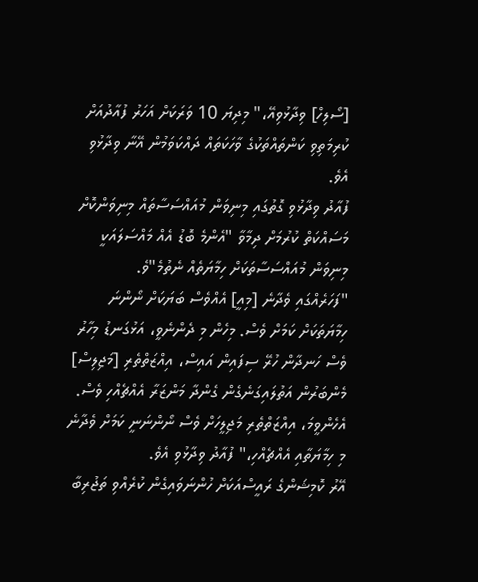[ސޯލިހް] ވިދާޅުވިއޭ،" މިދިޔަ 10 ވަރަކަށް އަހަރު ފުއާދުއަށް ކުރިމަތިވި ކަންތައްތަކުގެ ވާހަކަތައް ދައްކަވަމުން އޭނާ ވިދާޅުވި އެވެ.
ފުއާދު ވިދާޅުވި ގޮތުގައި މިނިވަން މުއައްސަސާތައް މިނިވަންކޮށް މަސައްކަތް ކުރުމަށް ދިމާވާ "އެންމެ ބޮޑު އެއް މައްސަލައަކީ މިނިވަން މުއައްސަސާތަކަށް ހިމާޔަތެއް ނެތުމެ"ވެ.
"ފަހަރެއްގައި ވެދާނެ [މިއީ] އެއްވެސް ބަޔަކަށް ނޯންނަ ހިމާޔަތަކަށް ކަމަށް ވެސް. މިހެން މި ދެންނެވީ، އަޅުގަނޑު މިހާރު ވެސް ހަނދާން ހުރޭ ސިފައިން އައިސް، އިއްޒަތްތެރި [މަޖިލިސް] މެންބަރުން އަތުލައިގަނެގެން ގެންދާ މަންޒަރާ އެއްޗެއްހި ވެސް. އެހެންވީމަ، އިއްޒަތްތެރި މަޖިލީހަށް ވެސް ނޯންނަނީ ކަމަށް ވެދާނެ މި ހިމާޔަތާއި އެއްޗެއްހި،" ފުއާދު ވިދާޅުވި އެވެ.
އޭރު ކޮމިޝަންގެ ރައީސްއަކަށް ހުންނަވައިގެން ކުރެއްވި ތަޖުރިބާ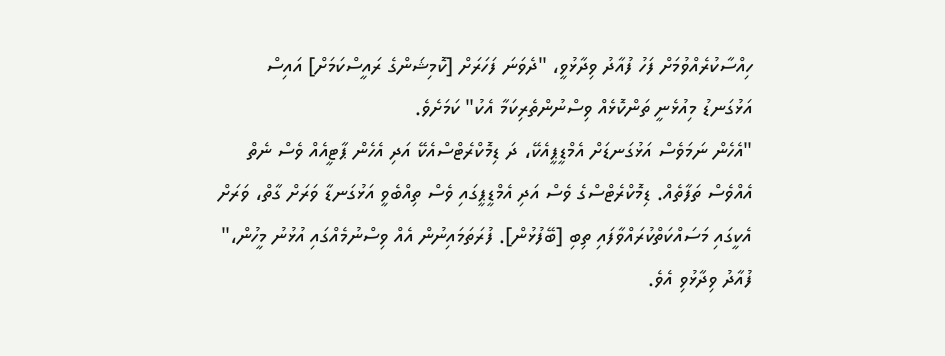ހިއްސާކުރެއްވުމަށް ފަހު ފުއާދު ވިދާޅުވީ، "ދެވަނަ ފަހަރަށް [ކޮމިޝަންގެ ރައީސްކަމަށް] އައިސް އަޅުގަނޑު މިއުޅެނީ ތަންކޮޅެއް ވިސްނުންތެރިކަމާ އެކު" ކަމަށެވެ.
"އެހެން ނަމަވެސް އަޅުގަނޑަށް އެމްޑީޕީއެކޭ، ދަ ޑިމޮކްރެޓްސްއެކޭ އަދި އެހެން ޕާޓީއެއް ވެސް ނެތް އެއްވެސް ތަފާތެއް. ޑިމޮކްރެޓްސްގެ ވެސް އަދި އެމްޑީޕީގައި ވެސް ތިއްބެވީ އަޅުގަނޑާ ވަރަށް ގާތް، ވަރަށް އެކީގައި މަސައްކަތްކުރައްވާފައި ތިބި [ބޭފުޅުން]. ފުރަތަމައިނުން އެއް ވިސްނުމެއްގައި އުޅުނު މީހުން،" ފުއާދު ވިދާޅުވި އެވެ.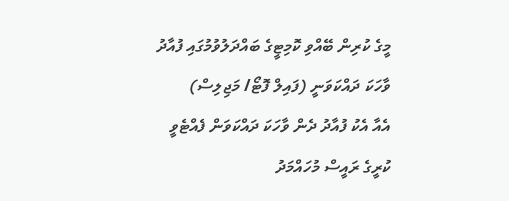މީގެ ކުރިން ބޭއްވި ކޮމިޓީގެ ބައްދަލުވުމުގައި ފުއާދު ވާހަކަ ދައްކަވަނީ (ފައިލް ފޮޓޯ/ މަޖިލިސް)
އެއާ އެކު ފުއާދު ދެން ވާހަކަ ދައްކަވަން ފެއްޓެވީ ކުރީގެ ރައީސް މުހައްމަދު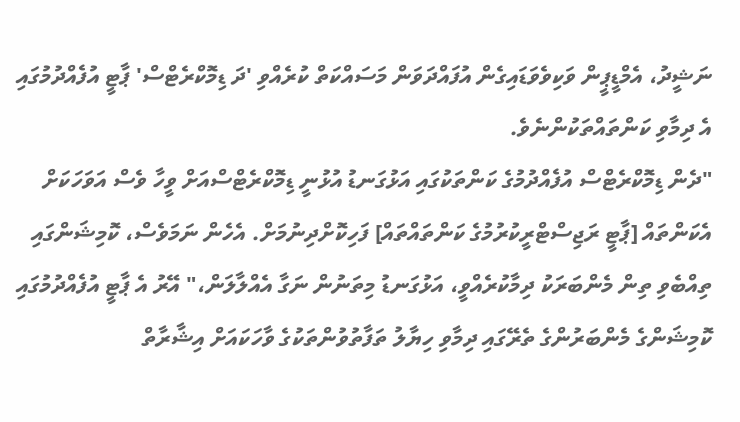ނަޝީދު، އެމްޑީޕީން ވަކިވެވަޑައިގެން އުފައްދަވަން މަސައްކަތް ކުރެއްވި 'ދަ ޑިމޮކްރެޓްސް' ޕާޓީ އުފެއްދުމުގައި އެ ދިމާވި ކަންތައްތަކުންނެވެ.
"ދެން ޑިމޮކްރެޓްސް އުފެއްދުމުގެ ކަންތަކުގައި އަޅުގަނޑު އުޅުނީ ޑިމޮކްރެޓްސްއަށް ވީހާ ވެސް އަވަހަކަށް އެކަންތައް [ޕާޓީ ރަޖިސްޓްރީކުރުމުގެ ކަންތައްތައް] ފަހިކޮށްދިނުމަށް. އެހެން ނަމަވެސް، ކޮމިޝަންގައި ތިއްބެވި ތިން މެންބަރަކު ދިމާކުރެއްވީ، އަޅުގަނޑު މިތަނުން ނަގާ އެއްލާލަން،" އޭރު އެ ޕާޓީ އުފެއްދުމުގައި ކޮމިޝަންގެ މެންބަރުންގެ ތެރޭގައި ދިމާވި ހިޔާލު ތަފާތުވުންތަކުގެ ވާހަކައަށް އިޝާރާތް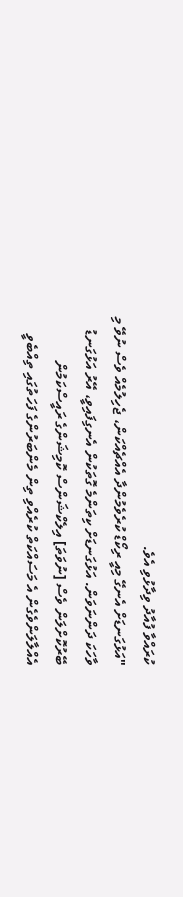ކުރައްވާ ފުއާދު ވިދާޅުވި އެވެ.
"އަޅުގަނޑަށް އެނގޭ މިއީ ރިކޯޑް ކުރެވެމުންދާ އެއްޗެއްކަން، ޖެހިލުމެއް ވެސް ނުވޭ މި ވާހަކަ ދަންނަވަން. އަޅުގަނޑަށް ކިތަންމެ ގޮތަކުން އެނގިފައިވީ، އޭރު އަޅުގަނޑު ބޭރުކޮށްލަން ވެސް [ނުވަތަ] އިލެކްޝަންސް ކޮމިޝަންގެ ރައީސްކަމުން އެއްލާލަންވެގެން އެ މަސައްކަތް ކުރެއްވި ތިން މެންބަރުންގެ ފަހަތުގައި ތިއްބެވީ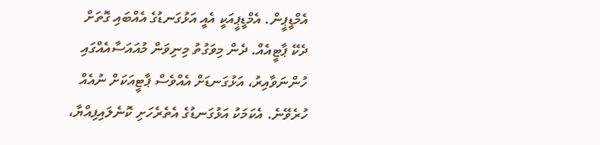އެމްޑީޕީން. އެމްޑީޕީއަކީ އެއީ އަޅުގަނޑުގެ އެއްބައި ގޮތަށް ދެކޭ ޕާޓީއެއް. ދެން މިވަގުތު މިނިވަން މުއައަސާއެއްގައި ހުންނަވާއިރު، އަޅުގަނޑަށް އެއްވެސް ޕާޓީއަކަށް ނުއެއް ހުރެވޭނެ. އެކަމަކު އަޅުގަނޑުގެ އެތެރެހަށި ކޮނެލައިފިއްޔާ،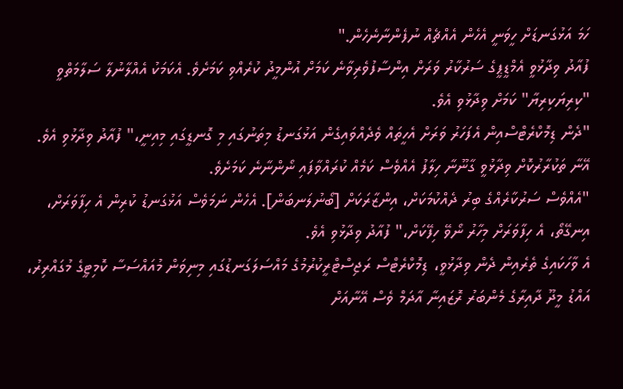ހަމަ އަޅުގަނޑަށް ހީވަނީ އެހެން އެއްޗެއް ނުފެންނާނެހެން."
ފުއާދު ވިދާޅުވީ އެމްޑީޕީގެ ސަރުކާރު ވަރަށް އިންސާފުވެރިވާނެ ކަމަށް އުންމީދު ކުރެއްވި ކަމަށެވެ. އެކަމަކު އެއްލާނުލާ ސަލާމަތްވީ "ކިރިޔަކިރިޔާ" ކަމަށް ވިދާޅުވި އެވެ.
"ދެން ޑިމޮކްރެޓްސްއިން އެފަހަރު ވަރަށް އެހީތައް ވެދެއްވައިގެން އަޅުގަނޑު މިތަނުގައި މި ގޮނޑީގައި މިއިނީ،" ފުއާދު ވިދާޅުވި އެވެ.
އޭނާ ތަކުރާރުކޮށް ވިދާޅުވީ ގާނޫނާ ހިލާފު އެއްވެސް ކަމެއް ކުރައްވާފައި ނޯންނާނެ ކަމަށެވެ.
"އެއްވެސް ސަރުކާރެއްގެ ބިރު ދެއްކުމަކަށް، އިންޒާރަކަށް [ބޯނުލަނބަން]. އެހެން ނަމަވެސް އަޅުގަނޑު ކުރިން އެ ހިފާވަރަށް، އިނގޭތޯ، އެ ހިފާވަރަށް މިހާރު ނޯވޭ ހިފޭކަށް،" ފުއާދު ވިދާޅުވި އެވެ.
އެ ވާހަކައިގެ ތެރެއިން ދެން ވިދާޅުވީ، ޑިމޮކްރެޓްސް ރަޖިސްޓްރީކުރުމުގެ މައްސަލަގަނޑުގައި މިނިވަން މުއައްސަސާ ކޮމިޓީގެ މުގައްރިރު، އައްޑު މީދޫ ދާއިރާގެ މެންބަރު ރޮޒައިނާ އާދަމް ވެސް އޭނާއަށް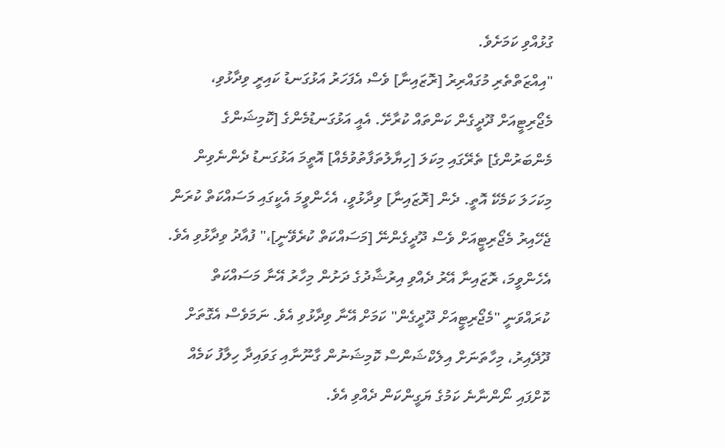ގުޅުއްވި ކަމަށެވެ.
"އިއްޒަތްތެރި މުގައްރިރު [ރޮޒައިނާ] ވެސް އެފަހަރު އަޅުގަނޑު ކައިރީ ވިދާޅުވި، މެޖޯރިޓީއަށް ދޫދީގެން ކަންތައް ކުރާށޭ. އެއީ އަޅުގަނޑުމެންގެ [ކޮމިޝަންގެ މެންބަރުންގެ] ތެރޭގައި މިކަލަ [ހިޔާލުތަފާތުވުމެއް] އޮތީމަ އަޅުގަނޑު ދެންނެވިން މިކަހަލަ ކަމެކޭ އޮތީ. ދެން [ރޮޒައިނާ] ވިދާޅުވީ، އެހެންވީމަ އެކީގައި މަސައްކަތް ކުރަން ޖެހޭއިރު މެޖޯރިޓީއަށް ވެސް ދޫދީގެންނޭ [މަސައްކަތް ކުރެވޭނީ]،" ފުއާދު ވިދާޅުވި އެވެ.
އެހެންވީމަ، ރޮޒައިނާ އޭރު ދެއްވި އިރުޝާދުގެ ދަށުން މިހާރު އޭނާ މަސައްކަތް ކުރައްވަނީ "މެޖޯރިޓީއަށް ދޫދީގެން" ކަމަށް އޭނާ ވިދާޅުވި އެވެ. ނަމަވެސް އެގޮތަށް ދޫދޭއިރު، މިހާތަނަށް އިލެކްޝަންސް ކޮމިޝަނުން ގާނޫނާއި ގަވައިދާ ހިލާފު ކަމެއް ކޮށްފައި ނޯންނާނެ ކަމުގެ ޔަގީންކަން ދެއްވި އެވެ.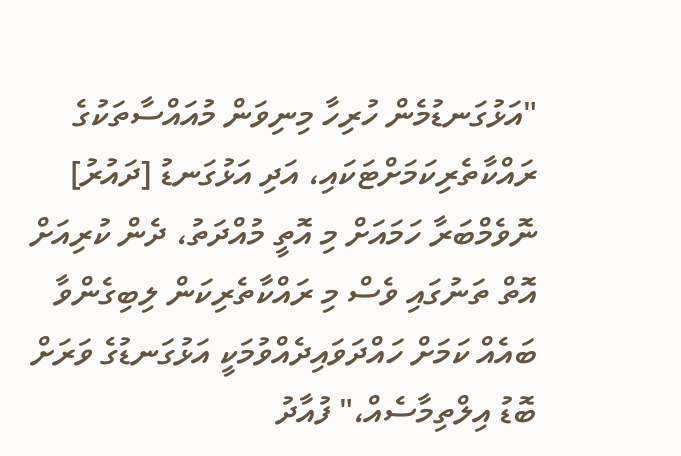"އަޅުގަނޑުމެން ހުރިހާ މިނިވަން މުއައްސާތަކުގެ ރައްކާތެރިކަމަށްޓަކައި، އަދި އަޅުގަނޑު [ދައުރު] ނޮވެމްބަރާ ހަމައަށް މި އޮތީ މުއްދަތު، ދެން ކުރިއަށް އޮތް ތަނުގައި ވެސް މި ރައްކާތެރިކަން ލިބިގެންވާ ބައެއް ކަމަށް ހައްދަވައިދެއްވުމަކީ އަޅުގަނޑުގެ ވަރަށް ބޮޑު އިލްތިމާސެއް،" ފުއާދު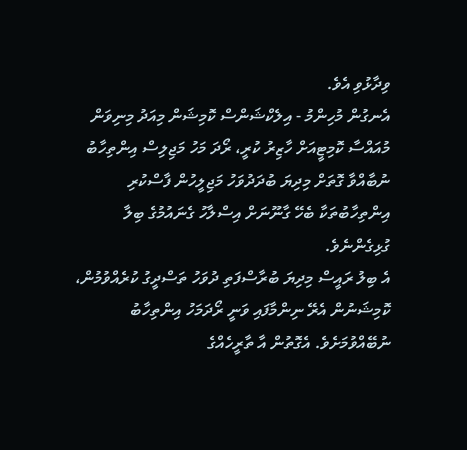ވިދާޅުވި އެވެ.
އެނގުން މުހިންމު - އިލެކްޝަންސް ކޮމިޝަން މިއަދު މިނިވަން މުއައްސާ ކޮމިޓީއަށް ހާޒިރު ކުރީ، ރޯދަ މަހު މަޖިލިސް އިންތިހާބު ނުބާއްވާ ގޮތަށް މިދިޔަ ބުދަދުވަހު މަޖިލީހުން ފާސްކުރި އިންތިހާބުތަކާ ބެހޭ ގާނޫނަށް އިސްލާހު ގެނައުމުގެ ބިލާ ގުޅިގެންނެވެ.
އެ ބިލު ރައީސް މިދިޔަ ބުރާސްފަތި ދުވަހު ތަސްދީގު ކުރެއްވުމުން، ކޮމިޝަނުން އެރޭ ނިންމާފައި ވަނީ ރޯދަމަހު އިންތިހާބު ނުބޭއްވުމަށެވެ. އެގޮތުން އާ ތާރީހެއްގެ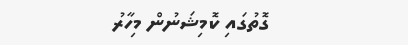ގޮތުގައި ކޮމިޝަނުން މިހާރު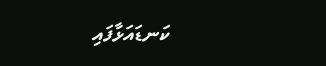ކަނޑައަޅާފައި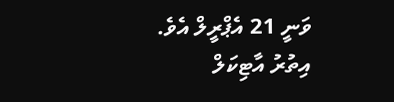ވަނީ 21 އެޕްރީލް އެވެ.
އިތުރު އާޓިކަލް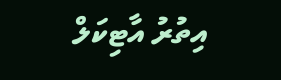އިތުރު އާޓިކަލް